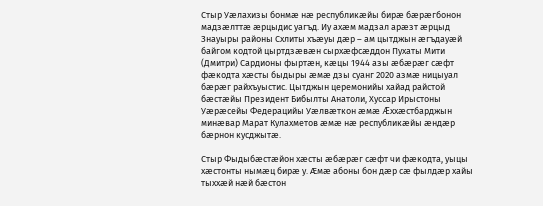Стыр Уæлахизы бонмæ нæ республикæйы бирæ бæрæгбонон мадзæлттæ æрцыдис уагъд. Иу ахæм мадзал арæзт æрцыд Знауыры районы Схлиты хъæуы дæр – ам цытджын æгъдауæй байгом кодтой цыртдзæвæн сырхæфсæддон Пухаты Мити (Дмитри) Сардионы фыртæн, кæцы 1944 азы æбæрæг сæфт фæкодта хæсты быдыры æмæ дзы суанг 2020 азмæ ницыуал бæрæг райхъуыстис. Цытджын церемонийы хайад райстой бæстæйы Президент Бибылты Анатоли, Хуссар Ирыстоны Уæрæсейы Федерацийы Уæлвæткон æмæ Æххæстбарджын минæвар Марат Кулахметов æмæ нæ республикæйы æндæр бæрнон кусджытæ.

Стыр Фыдыбæстæйон хæсты æбæрæг сæфт чи фæкодта, уыцы хæстонты нымæц бирæ у. Æмæ абоны бон дæр сæ фылдæр хайы тыххæй нæй бæстон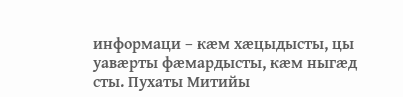информаци – кæм хæцыдысты, цы уавæрты фæмардысты, кæм ныгæд сты. Пухаты Митийы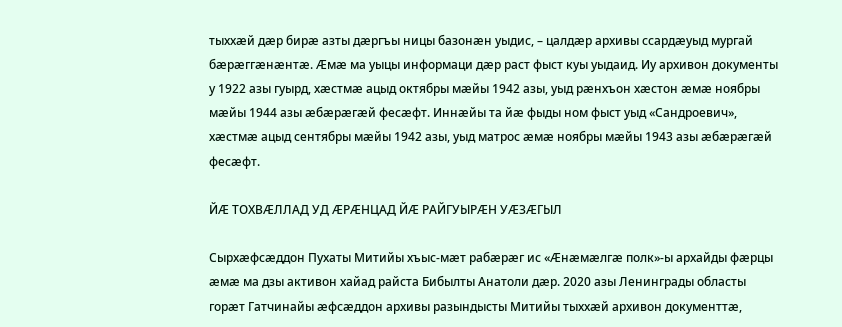тыххæй дæр бирæ азты дæргъы ницы базонæн уыдис, – цалдæр архивы ссардæуыд мургай бæрæггæнæнтæ. Ӕмæ ма уыцы информаци дæр раст фыст куы уыдаид. Иу архивон документы у 1922 азы гуырд, хæстмæ ацыд октябры мæйы 1942 азы, уыд рæнхъон хæстон æмæ ноябры мæйы 1944 азы æбæрæгæй фесæфт. Иннæйы та йæ фыды ном фыст уыд «Сандроевич», хæстмæ ацыд сентябры мæйы 1942 азы, уыд матрос æмæ ноябры мæйы 1943 азы æбæрæгæй фесæфт.

ЙÆ ТОХВÆЛЛАД УД ÆРÆНЦАД ЙÆ РАЙГУЫРÆН УÆЗÆГЫЛ

Сырхæфсæддон Пухаты Митийы хъыс-мæт рабæрæг ис «Ӕнæмæлгæ полк»-ы архайды фæрцы æмæ ма дзы активон хайад райста Бибылты Анатоли дæр. 2020 азы Ленинграды областы горæт Гатчинайы æфсæддон архивы разындысты Митийы тыххæй архивон документтæ,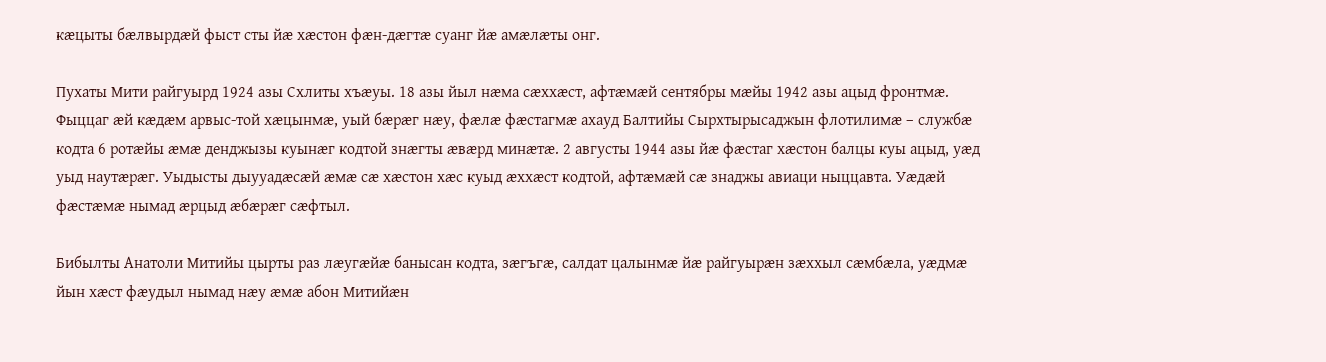кæцыты бæлвырдæй фыст сты йæ хæстон фæн-дæгтæ суанг йæ амæлæты онг.

Пухаты Мити райгуырд 1924 азы Схлиты хъæуы. 18 азы йыл нæма сæххæст, афтæмæй сентябры мæйы 1942 азы ацыд фронтмæ. Фыццаг æй кæдæм арвыс-той хæцынмæ, уый бæрæг нæу, фæлæ фæстагмæ ахауд Балтийы Сырхтырысаджын флотилимæ – службæ кодта 6 ротæйы æмæ денджызы куынæг кодтой знæгты æвæрд минæтæ. 2 августы 1944 азы йæ фæстаг хæстон балцы куы ацыд, уæд уыд наутæрæг. Уыдысты дыууадæсæй æмæ сæ хæстон хæс куыд æххæст кодтой, афтæмæй сæ знаджы авиаци ныццавта. Уæдæй фæстæмæ нымад æрцыд æбæрæг сæфтыл.

Бибылты Анатоли Митийы цырты раз лæугæйæ банысан кодта, зæгъгæ, салдат цалынмæ йæ райгуырæн зæххыл сæмбæла, уæдмæ йын хæст фæудыл нымад нæу æмæ абон Митийæн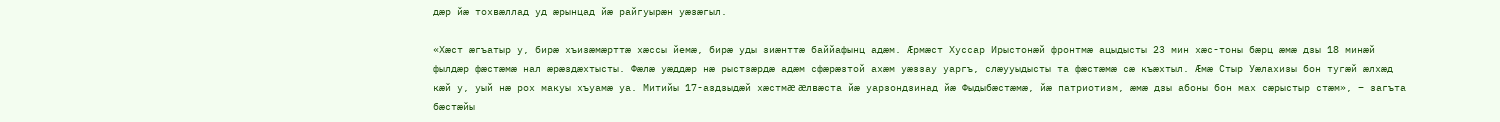дæр йæ тохвæллад уд æрынцад йæ райгуырæн уæзæгыл.

«Хæст æгъатыр у, бирæ хъизæмæрттæ хæссы йемæ, бирæ уды зиæнттæ баййафынц адæм. Æрмæст Хуссар Ирыстонæй фронтмæ ацыдысты 23 мин хæс-тоны бæрц æмæ дзы 18 минæй фылдæр фæстæмæ нал æрæздæхтысты. Фæлæ уæддæр нæ рыстзæрдæ адæм сфæрæзтой ахæм уæззау уаргъ, слæууыдысты та фæстæмæ сæ къæхтыл. Ӕмæ Стыр Уæлахизы бон тугæй æлхæд кæй у, уый нæ рох макуы хъуамæ уа. Митийы 17-аздзыдæй хæстмæ æлвæста йæ уарзондзинад йæ Фыдыбæстæмæ, йæ патриотизм, æмæ дзы абоны бон мах сæрыстыр стæм», – загъта бæстæйы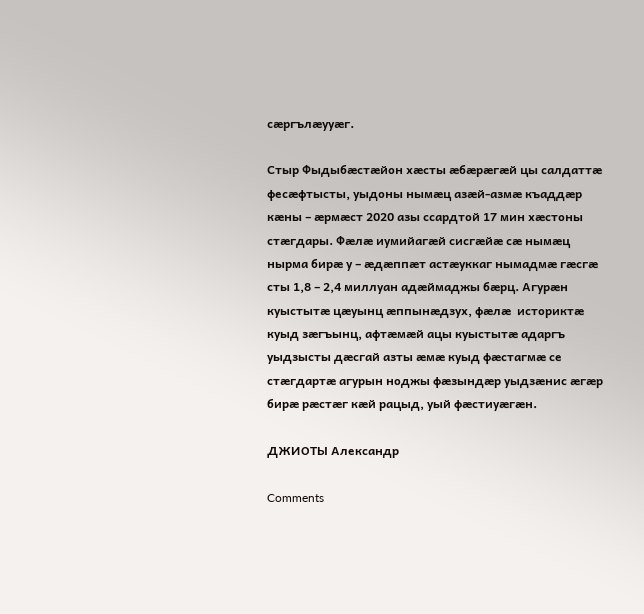сæргълæууæг.

Стыр Фыдыбæстæйон хæсты æбæрæгæй цы салдаттæ фесæфтысты, уыдоны нымæц азæй-азмæ къаддæр кæны – æрмæст 2020 азы ссардтой 17 мин хæстоны стæгдары. Фæлæ иумийагæй сисгæйæ сæ нымæц нырма бирæ у – æдæппæт астæуккаг нымадмæ гæсгæ сты 1,8 – 2,4 миллуан адæймаджы бæрц. Агурæн куыстытæ цæуынц æппынæдзух, фæлæ  историктæ куыд зæгъынц, афтæмæй ацы куыстытæ адаргъ уыдзысты дæсгай азты æмæ куыд фæстагмæ се стæгдартæ агурын ноджы фæзындæр уыдзæнис æгæр бирæ рæстæг кæй рацыд, уый фæстиуæгæн.

ДЖИОТЫ Александр

Comments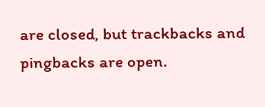are closed, but trackbacks and pingbacks are open.